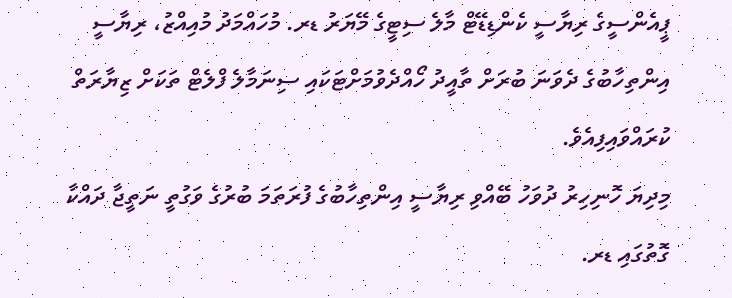ޕީއެންސީގެ ރިޔާސީ ކެންޑިޑޭޓް މާލެ ސިޓީގެ މޭޔަރު ޑރ. މުހައްމަދު މުއިއްޒު، ރިޔާސީ އިންތިހާބުގެ ދެވަނަ ބުރަށް ތާއީދު ހޯއްދެވުމަށްޓަކައި ސިނަމާލެ ފްލެޓް ތަކަށް ޒިޔާރަތް ކުރައްވައިފިއެވެ.
މިދިޔަ ހޮނިހިރު ދުވަހު ބޭއްވި ރިޔާސީ އިންތިހާބުގެ ފުރަތަމަ ބުރުގެ ވަގުތީ ނަތީޖާ ދައްކާ ގޮތުގައި ޑރ.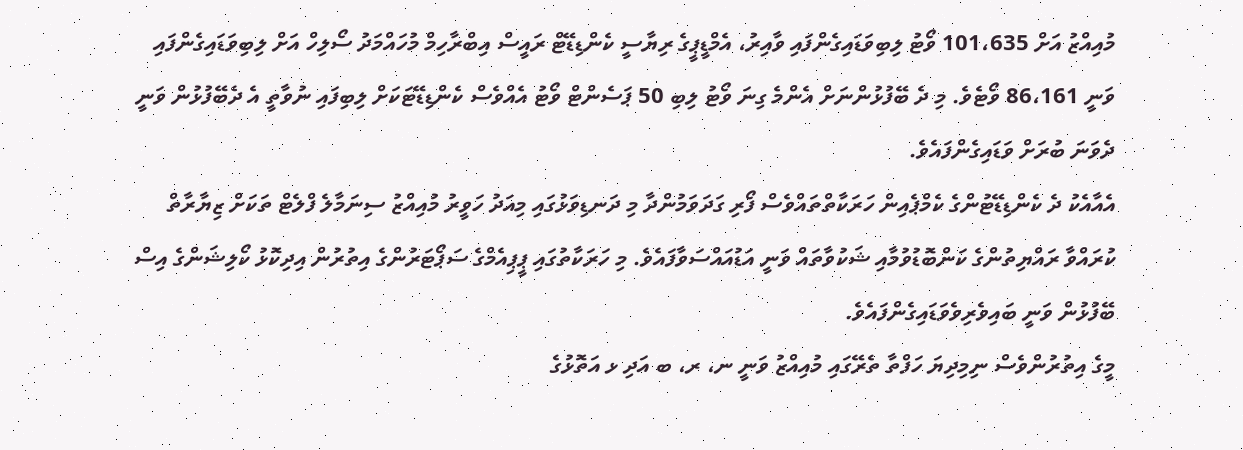މުއިއްޒު އަށް 101،635 ވޯޓު ލިބިވަޑައިގެންފައި ވާއިރު، އެމްޑީޕީގެ ރިޔާސީ ކެންޑިޑޭޓް ރައީސް އިބްރާހިމް މުހައްމަދު ސޯލިހް އަށް ލިބިވަޑައިގެންފައި ވަނީ 86،161 ވޯޓެވެ. މި ދެ ބޭފުޅުންނަށް އެންމެ ގިނަ ވޯޓު ލިބި 50 ޕަސެންޓް ވޯޓު އެއްވެސް ކެންޑިޑޭޓަކަށް ލިބިފައި ނުވާތީ އެ ދެބޭފުޅުން ވަނީ ދެވަނަ ބުރަށް ވަޑައިގެންފައެވެ.
އެއާއެކު ދެ ކެންޑިޑޭޓުންގެ ކެމްޕެއިން ހަރަކާތްތައްވެސް ފޯރި ގަދަވަމުންދާ މި ދަނޑިވަޅުގައި މިއަދު ހަވީރު މުއިއްޒު ސިނަމާލެ ފްލެޓް ތަކަށް ޒިޔާރާތް ކުރައްވާ ރައްޔިތުންގެ ކަންބޮޑުވުމާއި ޝަކުވާތައް ވަނީ އަޑުއައްސަވާފައެވެ. މި ހަރަކާތުގައި ޕީޕިއެމްގެ ސަޕޯޓަރުންގެ އިތުރުން އިދިކޮޅު ކޯލިޝަންގެ އިސް ބޭފުޅުން ވަނީ ބައިވެރިވެވަޑައިގެންފައެވެ.
މީގެ އިތުރުންވެސް ނިމިދިޔަ ހަފްތާ ތެރޭގައި މުއިއްޒު ވަނީ ނ، ރ، ބ އަދި ޅ އަތޮޅުގެ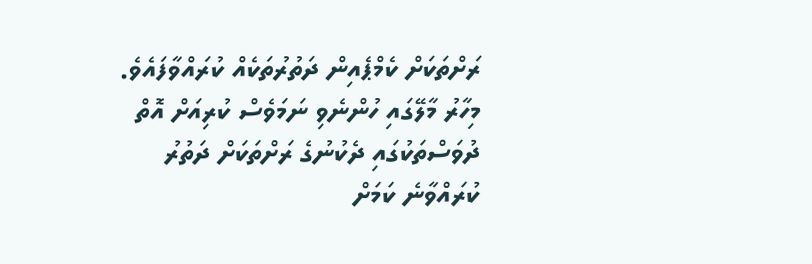ރަށްތަކަށް ކެމްޕެއިން ދަތުރުތަކެއް ކުރައްވާފައެވެ. މިހާރު މާލޭގައި ހުންނެވި ނަމަވެސް ކުރިއަށް އޮތް ދުވަސްތަކުގައި ދެކުނުގެ ރަށްތަކަށް ދަތުރު ކުރައްވާނެ ކަމަށް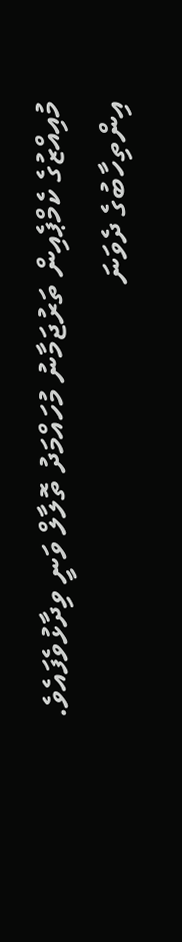މުއިއްޒުގެ ކެމްޕެއިން ތަރުޖަމާނު މުހައްމަދު ތޮލާލް ވަނީ ވިދާޅުވެފައެވެ.
އިންތިހާބުގެ ދެވަނަ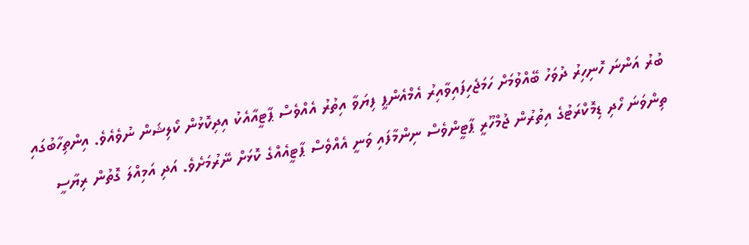ބުރު އަންނަ ހޮނިހިރު ދުވަހު ބޭއްވުމަށް ހަމަޖެހިފައިވާއިރު އެމްއެންޕީ ފިޔަވާ އިތުރު އެއްވެސް ޕާޓީއާއެކު އިދިކޮޅުން ކޯލިޝަން ނުވެއެވެ. އިންތިހާބުގައި ތިންވަނަ ހޯދި ޑިމޮކްރަޓުގެ އިތުރުން ޖުމްހޫރީ ޕާޓީންވެސް ނިންމާފައި ވަނީ އެއްވެސް ޕާޓީއެއްގެ ކޮޅަށް ނޭރުމަށެވެ. އަދި އަމިއްލަ ގޮތުން ރިޔާސީ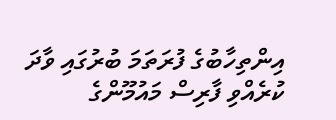އިންތިހާބުގެ ފުރަތަމަ ބުރުގައި ވާދަ ކުރެއްވި ފާރިސް މައުމޫންގެ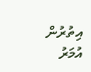އިތުރުން އުމަރު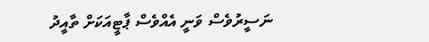ނަސީރުވެސް ވަނީ އެއްވެސް ޕާޓީއަކަށް ތާއީދު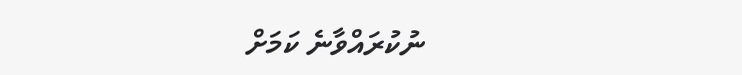ނުކުރައްވާނެ ކަމަށް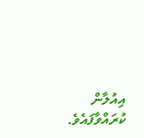އިއުލާން ކުރައްވާފައެވެ.